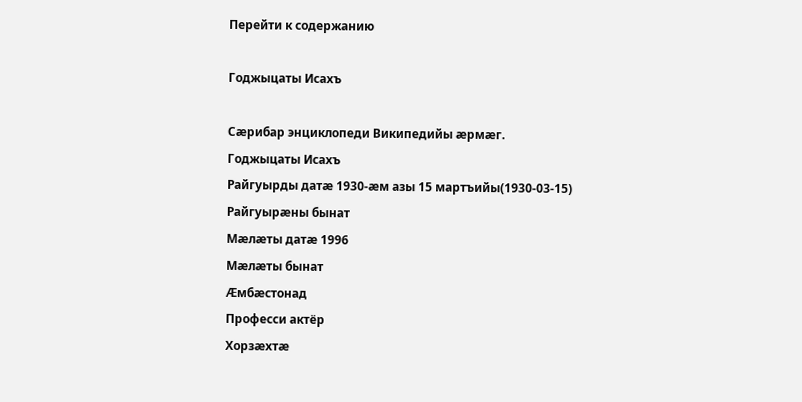Перейти к содержанию

Годжыцаты Исахъ

Сæрибар энциклопеди Википедийы æрмæг.
Годжыцаты Исахъ
Райгуырды датæ 1930-æм азы 15 мартъийы(1930-03-15)
Райгуырæны бынат
Мæлæты датæ 1996
Мæлæты бынат
Æмбæстонад
Професси актёр
Хорзæхтæ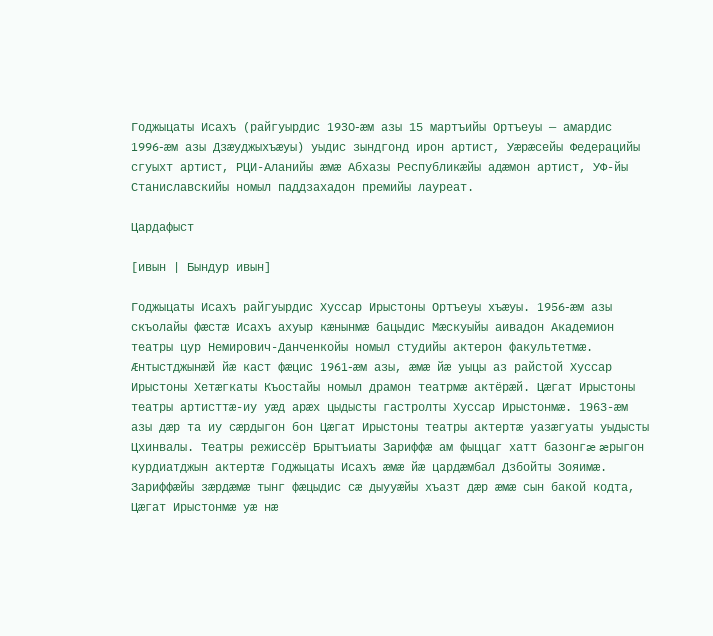Годжыцаты Исахъ (райгуырдис 1930-æм азы 15 мартъийы Ортъеуы — амардис 1996-æм азы Дзæуджыхъæуы) уыдис зындгонд ирон артист, Уæрæсейы Федерацийы сгуыхт артист, РЦИ-Аланийы æмæ Абхазы Республикæйы адæмон артист, УФ-йы Станиславскийы номыл паддзахадон премийы лауреат.

Цардафыст

[ивын | Бындур ивын]

Годжыцаты Исахъ райгуырдис Хуссар Ирыстоны Ортъеуы хъæуы. 1956-æм азы скъолайы фæстæ Исахъ ахуыр кæнынмæ бацыдис Мæскуыйы аивадон Академион театры цур Немирович-Данченкойы номыл студийы актерон факультетмæ. Æнтыстджынæй йæ каст фæцис 1961-æм азы, æмæ йæ уыцы аз райстой Хуссар Ирыстоны Хетæгкаты Къостайы номыл драмон театрмæ актёрæй. Цæгат Ирыстоны театры артисттæ-иу уæд арæх цыдысты гастролты Хуссар Ирыстонмæ. 1963-æм азы дæр та иу сæрдыгон бон Цæгат Ирыстоны театры актертæ уазæгуаты уыдысты Цхинвалы. Театры режиссёр Брытъиаты Зариффæ ам фыццаг хатт базонгæ æрыгон курдиатджын актертæ Годжыцаты Исахъ æмæ йæ цардæмбал Дзбойты Зояимæ. Зариффæйы зæрдæмæ тынг фæцыдис сæ дыууæйы хъазт дæр æмæ сын бакой кодта, Цæгат Ирыстонмæ уæ нæ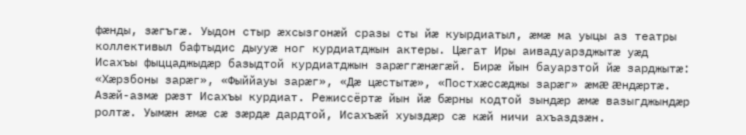фæнды, зæгъгæ. Уыдон стыр æхсызгонæй сразы сты йæ куырдиатыл, æмæ ма уыцы аз театры коллективыл бафтыдис дыууæ ног курдиатджын актеры. Цæгат Иры аивадуарзджытæ уæд Исахъы фыццаджыдæр базыдтой курдиатджын зарæггæнæгæй. Бирæ йын бауарзтой йæ зарджытæ: «Хæрзбоны зарæг», «Фыййауы зарæг», «Дæ цæстытæ», «Постхæссæджы зарæг» æмæ æндæртæ. Азæй-азмæ рæзт Исахъы курдиат. Режиссёртæ йын йæ бæрны кодтой зындæр æмæ вазыгджындæр ролтæ. Уымæн æмæ сæ зæрдæ дардтой, Исахъæй хуыздæр сæ кæй ничи ахъаздзæн.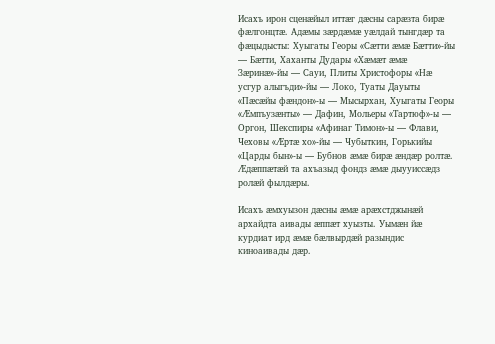Исахъ ирон сценæйыл иттæг дæсны сарæзта бирæ фæлгонцтæ. Адæмы зæрдæмæ уæлдай тынгдæр та фæцыдысты: Хуыгаты Георы «Сæтти æмæ Бæтти»-йы — Бæтти, Хаханты Дудары «Хæмæт æмæ Зæринæ»-йы — Сауи, Плиты Христофоры «Нæ усгур алыгъди»-йы — Локо, Туаты Дауыты «Пæсæйы фæндон»-ы — Мысырхан, Хуыгаты Георы «Æмпъузæнты» — Дафин, Мольеры «Тартюф»-ы — Оргон, Шекспиры «Афинаг Тимон»-ы — Флави, Чеховы «Æртæ хо»-йы — Чубыткин, Горькийы «Царды бын»-ы — Бубнов æмæ бирæ æндæр ролтæ. Æдæппæтæй та ахъазыд фондз æмæ дыууиссæдз ролæй фылдæры.

Исахъ æмхуызон дæсны æмæ арæхстджынæй архайдта аивады æппæт хуызты. Уымæн йæ курдиат ирд æмæ бæлвырдæй разындис киноаивады дæр.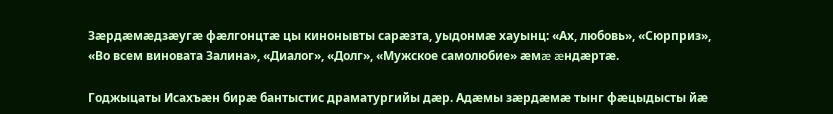Зæрдæмæдзæугæ фæлгонцтæ цы кинонывты сарæзта, уыдонмæ хауынц: «Ах, любовь», «Сюрприз», «Во всем виновата Залина», «Диалог», «Долг», «Мужское самолюбие» æмæ æндæртæ.

Годжыцаты Исахъæн бирæ бантыстис драматургийы дæр. Адæмы зæрдæмæ тынг фæцыдысты йæ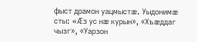фыст драмон уацмыстæ. Уыдонимæ сты: «Æз ус нæ курын», «Хъæддаг чызг», «Уарзон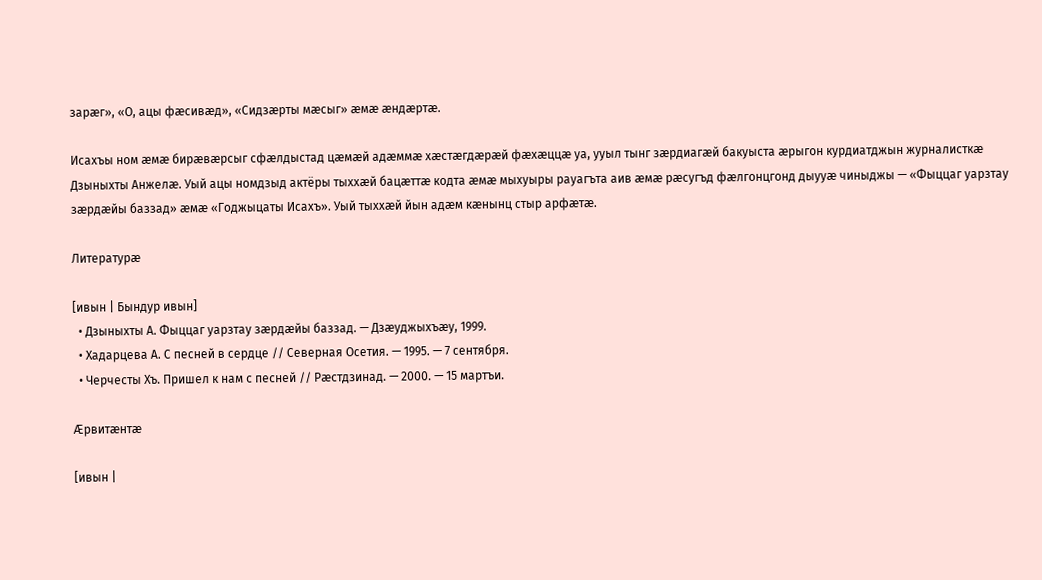зарæг», «О, ацы фæсивæд», «Сидзæрты мæсыг» æмæ æндæртæ.

Исахъы ном æмæ бирæвæрсыг сфæлдыстад цæмæй адæммæ хæстæгдæрæй фæхæццæ уа, ууыл тынг зæрдиагæй бакуыста æрыгон курдиатджын журналисткæ Дзыныхты Анжелæ. Уый ацы номдзыд актёры тыххæй бацæттæ кодта æмæ мыхуыры рауагъта аив æмæ рæсугъд фæлгонцгонд дыууæ чиныджы — «Фыццаг уарзтау зæрдæйы баззад» æмæ «Годжыцаты Исахъ». Уый тыххæй йын адæм кæнынц стыр арфæтæ.

Литературæ

[ивын | Бындур ивын]
  • Дзыныхты А. Фыццаг уарзтау зæрдæйы баззад. — Дзæуджыхъæу, 1999.
  • Хадарцева А. С песней в сердце // Северная Осетия. — 1995. — 7 сентября.
  • Черчесты Хъ. Пришел к нам с песней // Рæстдзинад. — 2000. — 15 мартъи.

Æрвитæнтæ

[ивын |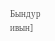Бындур ивын]